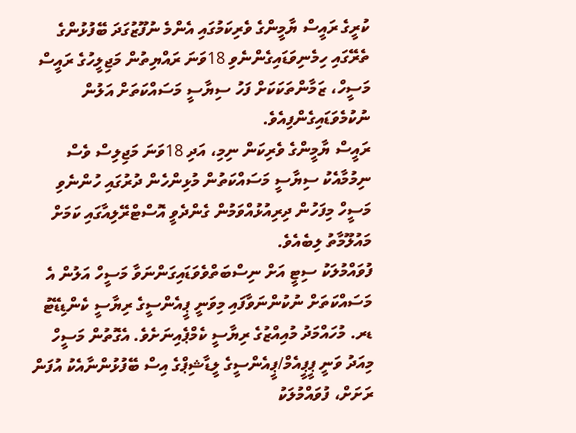ކުރީގެ ރައީސް ޔާމީންގެ ވެރިކަމުގައި އެންމެ ނުފޫޒުގަދަ ބޭފުޅުންގެ ތެރޭގައި ހިމެނިވަޑައިގެންނެވި 18ވަނަ ރައްޔިތުން މަޖިލީހުގެ ރައީސް މަސީހް، ޒަމާންތަކަކަށް ފަހު ސިޔާސީ މަސައްކަތަށް އަލުން ނުކުމެވަޑައިގެންފިއެވެ.
ރައީސް ޔާމީންގެ ވެރިކަން ނިމި، އަދި 18ވަނަ މަޖިލިސް ވެސް ނިމުމާއެކު ސިޔާސީ މަސައްކަތުން މުޅިންހެން ދުރުގައި ހުންނެވި މަސީހް މިފަހުން ދިރިއުޅުއްވަމުން ގެންދެވީ އޮސްޓްރޭލިއާގައި ކަމަށް މައުލޫމާތު ލިބެއެވެ.
ފުވައްމުލަކު ސިޓީ އަށް ނިސްބަތްވެވަޑައިގަންނަވާ މަސީހް އަލުން އެ މަސައްކަތަށް ނުކުންނަވާފައި މިވަނީ ޕީއެންސީގެ ރިޔާސީ ކެންޑިޑޭޓު ޑރ. މުހައްމަދު މުއިއްޒުގެ ރިޔާސީ ކެމްޕެއިނަށެވެ. އެގޮތުން މަސީހް މިއަދު ވަނީ ޕީޕީއެމް/ޕީއެންސީގެ ލީޑާޝިޕްގެ އިސް ބޭފުޅުންނާއެކު އުފަން ރަށަށް، ފުވައްމުލަކު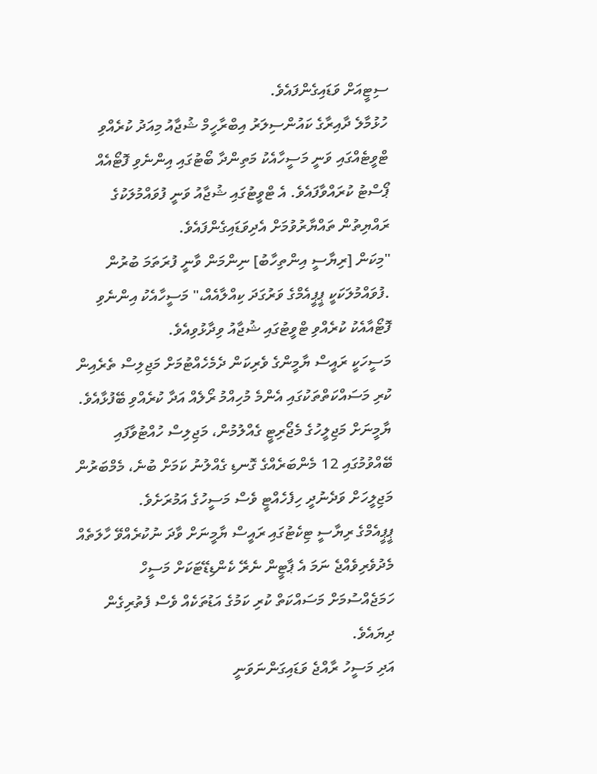ސިޓީއަށް ވަޑައިގެންފައެވެ.
ހުޅުމާލެ ދާއިރާގެ ކައުންސިލަރު އިބްރާހީމް ޝުޖާއު މިއަދު ކުރެއްވި ޓްވީޓެއްގައި ވަނީ މަސީހާއެކު މަތިންދާ ބޯޓުގައި އިންނެވި ފޮޓޯއެއް ޕޯސްޓު ކުރައްވާފައެވެ. އެ ޓްވީޓުގައި ޝުޖާއު ވަނީ ފުވައްމުލަކުގެ ރައްޔިތުން ތައްޔާރުވުމަށް އެދިވަޑައިގެންފައެވެ.
"މިކަން [ރިޔާސީ އިންތިހާބު] ނިންމަން ވާނީ ފުރަތަމަ ބުރުން .ފުވައްމުލަކަކީ ޕީޕީއެމްގެ ވަރުގަދަ ކިއްލާއެއް،" މަސީހާއެކު އިންނެވި ފޮޓޯއާއެކު ކުރެއްވި ޓްވީޓުގައި ޝުޖާއު ވިދާޅުވިއެވެ.
މަސީހަކީ ރައީސް ޔާމީންގެ ވެރިކަން ދެމެހެއްޓުމަށް މަޖިލިސް ތެރެއިން ކުރި މަސައްކަތްތަކުގައި އެންމެ މުހިއްމު ރޯލެއް އަދާ ކުރެއްވި ބޭފުޅާއެވެ. ޔާމީނަށް މަޖިލީހުގެ މެޖޯރިޓީ ގެއްލުމުން، މަޖިލިސް ހުއްޓުވާފައި ބޭއްވުމުގައި 12 މެންބަރެއްގެ ގޮނޑި ގެއްލުނު ކަމަށް ބުނެ، މެމްބަރުން މަޖިލީހަށް ވަދެނުދީ ހިފެހެއްޓީ ވެސް މަސީހުގެ އަމުރަށެވެ.
ޕީޕީއެމްގެ ރިޔާސީ ޓިކެޓުގައި ރައީސް ޔާމީނަށް ވާދަ ނުކުރެއްވޭ ހާލަތެއް މެދުވެރިވެއްޖެ ނަމަ އެ ޕާޓީން ނެރޭ ކެންޑިޑޭޓަކަށް މަސީހް ހަމަޖެއްސުމަށް މަސައްކަތް ކުރި ކަމުގެ އަޑުތަކެއް ވެސް ފެތުރިގެން ދިޔައެވެ.
އަދި މަސީހު ރާއްޖެ ވަޑައިގަންނަވަނީ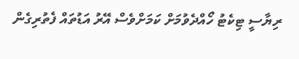ރިޔާސީ ޓިކެޓު ހޯއްދެވުމަށް ކަމަށްވެސް އޭރު އަޑުތައް ފެތުރިގެން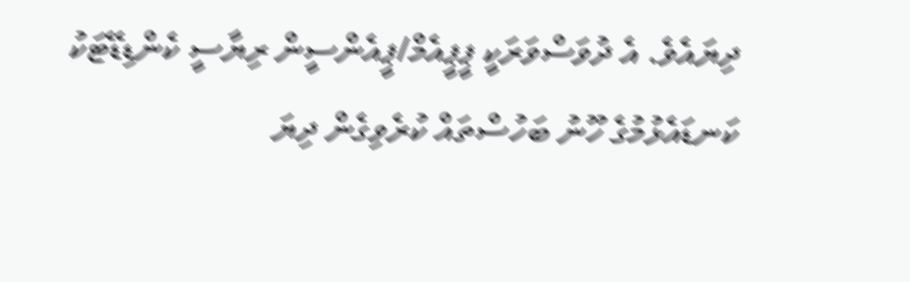ދިޔައެވެ. އެ ދުވަސްވަރަކީ ޕީޕީއެމް/ޕީއެންސީން ރިޔާސީ ކެންޑިޑޭޓަކު ކަނޑައެޅުމުގެ ހޫނު ބަހުސްތައް ކުރެވިގެން ދިޔަ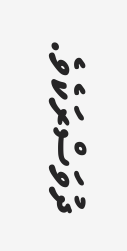ދުވަސްރަކެވެ.